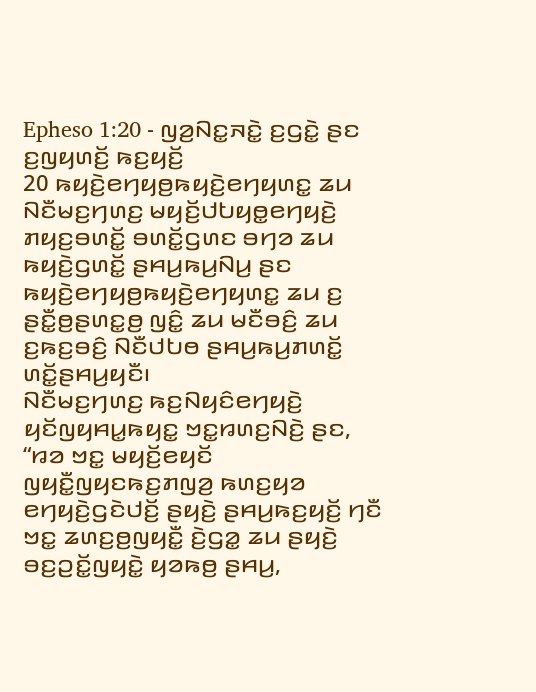Epheso 1:20 - ꤜꤤ꤬ꤡꤢ꤭ꤏꤢꤧ꤭ ꤢ꤬ꤞꤢꤧ꤭ ꤔꤢ ꤢ꤬ꤜꤟꤛꤢꤩ꤬ ꤒꤢ꤬ꤟꤢꤩ꤬
20 ꤒꤟꤢꤧ꤬ꤕꤚꤟꤥ꤬ꤒꤟꤢꤧ꤬ꤕꤚꤟꤛꤢ꤭ ꤘꤣ ꤡꤢꤪꤗꤢ꤬ꤚꤛꤢ꤬ ꤗꤟꤢꤩ꤬ꤓꤝꤟꤥ꤭ꤕꤚꤟꤢꤧ꤬ ꤊꤟꤢ꤬ꤋꤛꤢꤩ꤭ ꤋꤛꤢꤩ꤭ꤞꤛꤢ ꤋꤚꤤ ꤘꤣ ꤒꤟꤢꤧ꤬ꤞꤛꤢꤩ꤭ ꤔꤌꤣ꤬ꤒꤣ꤬ꤡꤣ꤬ ꤔꤢ ꤒꤟꤢꤧ꤬ꤕꤚꤟꤥ꤬ꤒꤟꤢꤧ꤬ꤕꤚꤟꤛꤢ꤭ ꤘꤣ ꤢ꤬ ꤔꤢꤪ꤭ꤥ꤬ꤔꤛꤢ꤭ꤥ꤬ ꤜꤢꤨ꤭ ꤘꤣ ꤗꤢꤪꤋꤢꤨ꤬ ꤘꤣ ꤢ꤬ꤒꤢ꤬ꤋꤢꤨ꤬ ꤡꤢꤪꤓꤝꤥ ꤔꤌꤣ꤬ꤒꤣ꤬ꤊꤛꤢꤩ꤭ ꤛꤢꤩ꤭ꤔꤌꤣ꤬ꤟꤢꤪ꤯
ꤡꤢꤪꤗꤢ꤬ꤚꤛꤢ꤬ ꤒꤢ꤬ꤡꤟꤢꤨꤕꤚꤟꤢꤧ꤬ ꤟꤢꤩꤜꤟꤌꤣ꤭ꤒꤟꤢ꤭ ꤠꤢ꤭ꤙꤛꤢ꤬ꤡꤢꤧ꤬ ꤔꤢ, “ꤙꤤ ꤠꤢ꤭ ꤗꤟꤢꤩ꤬ꤕꤟꤢꤩ ꤜꤟꤢꤪ꤭ꤜꤟꤢꤒꤢ꤬ꤊꤜꤤ꤬ ꤒꤛꤢ꤬ꤟꤤ ꤕꤚꤟꤢꤧ꤬ꤞꤢꤧꤓꤢꤩ꤬ ꤔꤟꤢꤧ꤬ ꤔꤌꤣ꤬ꤒꤢ꤬ꤟꤢꤩ꤬ ꤚꤢꤪ ꤠꤢ꤭ ꤘꤛꤢ꤬ꤥ꤬ꤜꤟꤢꤪ꤭ ꤢꤧ꤬ꤞꤤ꤭ ꤘꤣ ꤔꤟꤢꤧ꤬ ꤋꤢ꤬ꤑꤢꤩ꤭ꤜꤟꤢꤧ꤭ ꤟꤤꤒꤥ꤬ ꤔꤌꤣ꤬,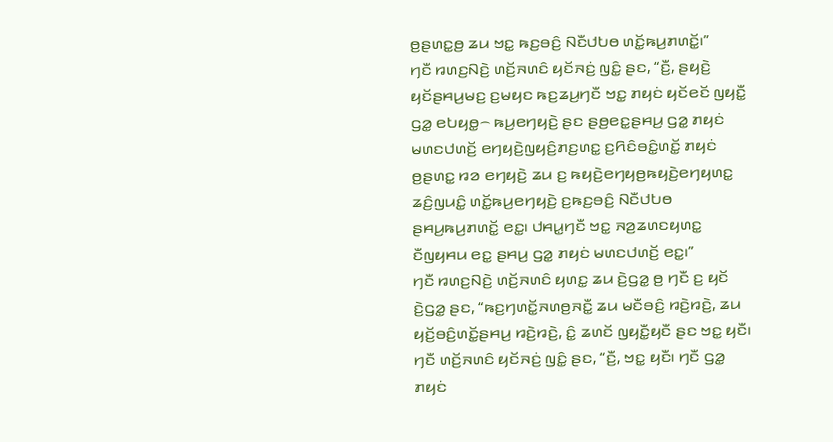ꤥ꤬ꤔꤛꤢ꤭ꤥ꤬ ꤘꤣ ꤠꤢ꤭ ꤒꤢ꤬ꤋꤢꤨ꤬ ꤡꤢꤪꤓꤝꤥ ꤛꤢꤩ꤭ꤒꤣ꤬ꤊꤛꤢꤩ꤭꤯”
ꤚꤢꤪ ꤙꤛꤢ꤬ꤡꤢꤧ꤬ ꤛꤢꤩ꤬ꤏꤛꤢꤨ ꤟꤢꤩꤏꤢꤦ꤬ ꤜꤢꤨ꤭ ꤔꤢ, “ꤢꤪ꤬, ꤔꤟꤢꤧ꤬ ꤟꤢꤩꤔꤌꤣ꤬ꤗꤢ꤬ ꤢ꤬ꤗꤟꤢ ꤒꤢ꤬ꤘꤣ꤬ꤚꤢꤪ ꤠꤢ꤭ ꤊꤟꤢꤦ ꤟꤢꤩꤕꤢꤩ ꤜꤟꤢꤪ꤭ ꤞꤤ꤭ ꤕꤝꤟꤥ꤭꤮ ꤒꤣ꤬ꤕꤚꤟꤢꤧ꤬ ꤔꤢ ꤔꤥ꤬ꤕꤢ꤭ꤔꤌꤣ꤬ ꤞꤤ꤭ ꤊꤟꤢꤦ ꤗꤛꤢꤓꤛꤢꤩ꤬ ꤕꤚꤟꤢꤧ꤬ꤜꤟꤢꤨ꤬ꤊꤢ꤬ꤛꤢ꤭ ꤢ꤬ꤖꤢꤨꤋꤢꤨ꤭ꤛꤢꤩ꤭ ꤊꤟꤢꤦ ꤥ꤬ꤔꤛꤢ꤭ ꤙꤤ ꤕꤚꤟꤢꤧ꤬ ꤘꤣ ꤢ꤬ ꤒꤟꤢꤧ꤬ꤕꤚꤟꤥ꤬ꤒꤟꤢꤧ꤬ꤕꤚꤟꤛꤢ꤭ ꤘꤢꤨ꤬ꤜꤣꤢꤨ꤭ ꤛꤢꤩ꤭ꤒꤣ꤬ꤕꤚꤟꤢꤧ꤬ ꤢ꤬ꤒꤢ꤬ꤋꤢꤨ꤬ ꤡꤢꤪꤓꤝꤥ ꤔꤌꤣ꤬ꤒꤣ꤬ꤊꤛꤢꤩ꤭ ꤕꤢ꤭꤯ ꤓꤌꤣ꤭ꤚꤢꤪ ꤠꤢ꤭ ꤏꤤ꤬ꤘꤛꤢꤟꤛꤢ꤭ ꤢꤪꤜꤟꤌꤣ ꤕꤢ꤭ ꤔꤌꤣ꤬ ꤞꤤ꤭ ꤊꤟꤢꤦ ꤗꤛꤢꤓꤛꤢꤩ꤬ ꤕꤢ꤭꤯”
ꤚꤢꤪ ꤙꤛꤢ꤬ꤡꤢꤧ꤬ ꤛꤢꤩ꤬ꤏꤛꤢꤨ ꤟꤛꤢ꤭ ꤘꤣ ꤢꤧ꤬ꤞꤤ꤭ ꤥ꤬ ꤚꤢꤪ ꤢ꤬ ꤟꤢꤩ ꤢꤧ꤬ꤞꤤ꤭ ꤔꤢ, “ꤒꤢ꤬ꤚꤛꤢꤩ꤭ꤏꤛꤥ꤬ꤏꤢꤪ꤭ ꤘꤣ ꤗꤢꤪꤋꤢꤨ꤬ ꤙꤢꤧ꤬ꤙꤢꤧ꤬, ꤘꤣ ꤟꤢꤩ꤬ꤋꤢꤨ꤬ꤛꤢꤩ꤭ꤔꤌꤣ꤬ ꤙꤢꤧ꤬ꤙꤢꤧ꤬, ꤢꤨ꤭ ꤘꤛꤢꤩ ꤜꤟꤢꤪ꤭ꤟꤢꤪ ꤔꤢ ꤠꤢ꤭ ꤟꤢꤪ꤯
ꤚꤢꤪ ꤛꤢꤩ꤬ꤏꤛꤢꤨ ꤟꤢꤩꤏꤢꤦ꤬ ꤜꤢꤨ꤭ ꤔꤢ, “ꤢꤪ꤬, ꤠꤢ꤭ ꤟꤢꤪ꤯ ꤚꤢꤪ ꤞꤤ꤭ ꤊꤟꤢꤦ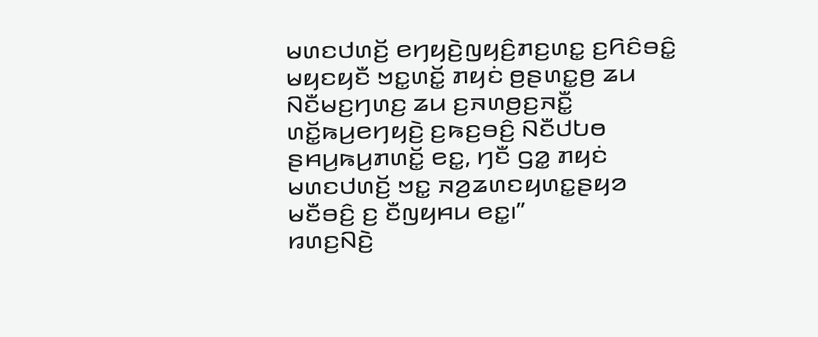ꤗꤛꤢꤓꤛꤢꤩ꤬ ꤕꤚꤟꤢꤧ꤬ꤜꤟꤢꤨ꤬ꤊꤢ꤬ꤛꤢ꤭ ꤢ꤬ꤖꤢꤨꤋꤢꤨ꤭ ꤗꤟꤢꤟꤢꤪ ꤠꤢ꤭ꤛꤢꤩ꤭ ꤊꤟꤢꤦ ꤥ꤬ꤔꤛꤢ꤭ꤥ꤬ ꤘꤣ ꤡꤢꤪꤗꤢ꤬ꤚꤛꤢ꤬ ꤘꤣ ꤢ꤬ꤏꤛꤥ꤬ꤢ꤬ꤏꤢꤪ꤭ ꤛꤢꤩ꤭ꤒꤣ꤬ꤕꤚꤟꤢꤧ꤬ ꤢ꤬ꤒꤢ꤬ꤋꤢꤨ꤬ ꤡꤢꤪꤓꤝꤥ ꤔꤌꤣ꤬ꤒꤣ꤬ꤊꤛꤢꤩ꤭ ꤕꤢ꤭, ꤚꤢꤪ ꤞꤤ꤭ ꤊꤟꤢꤦ ꤗꤛꤢꤓꤛꤢꤩ꤬ ꤠꤢ꤭ ꤏꤤ꤬ꤘꤛꤢꤟꤛꤢ꤭ꤔꤟꤤ ꤗꤢꤪꤋꤢꤨ꤬ ꤢ꤬ ꤢꤪꤜꤟꤌꤣ ꤕꤢ꤭꤯”
ꤙꤛꤢ꤬ꤡꤢꤧ꤬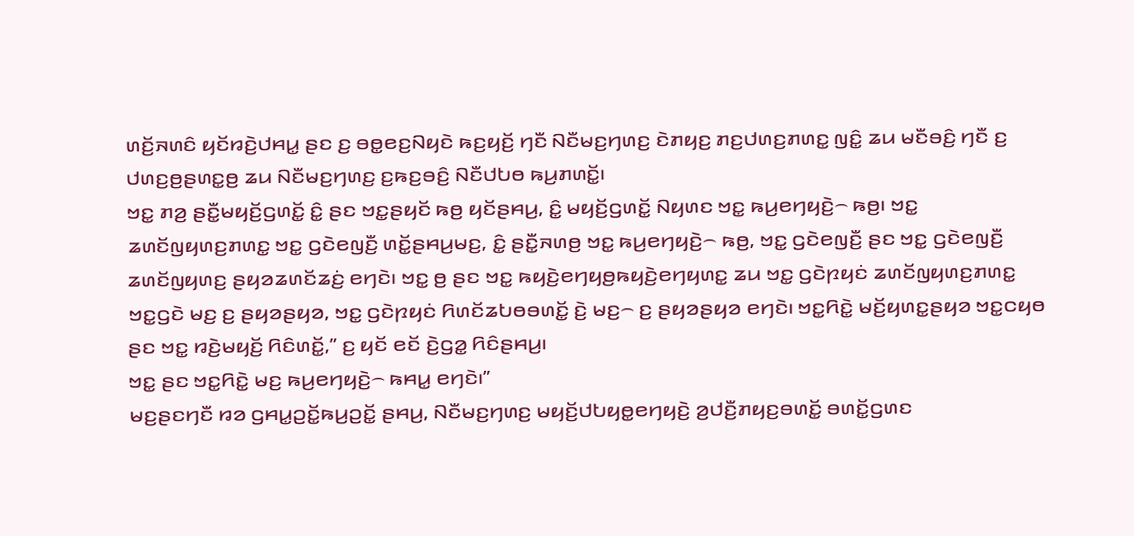ꤛꤢꤩ꤬ꤏꤛꤢꤨ ꤟꤢꤩꤙꤢꤧ꤬ꤓꤌꤣ꤭ ꤔꤢ ꤢ꤬ ꤋꤥ꤭ꤕꤢ꤬ꤡꤟꤢꤧ ꤒꤢ꤬ꤟꤢꤩ꤬ ꤚꤢꤪ ꤡꤢꤪꤗꤢ꤬ꤚꤛꤢ꤬ ꤢꤧꤊꤟꤢ꤬ ꤊꤢ꤬ꤓꤛꤢ꤬ꤊꤛꤢ꤭ ꤜꤢꤨ꤭ ꤘꤣ ꤗꤢꤪꤋꤢꤨ꤬ ꤚꤢꤪ ꤢ꤬ ꤓꤛꤢ꤬ꤥ꤬ꤔꤛꤢ꤭ꤥ꤬ ꤘꤣ ꤡꤢꤪꤗꤢ꤬ꤚꤛꤢ꤬ ꤢ꤬ꤒꤢ꤬ꤋꤢꤨ꤬ ꤡꤢꤪꤓꤝꤥ ꤒꤣ꤬ꤊꤛꤢꤩ꤭꤯
ꤠꤢ꤭ ꤊꤤ꤬ ꤔꤢꤪ꤭ꤗꤟꤢꤩ꤬ꤞꤛꤢꤩ꤭ ꤢꤨ꤭ ꤔꤢ ꤠꤢ꤭ꤔꤟꤢꤩ ꤒꤥ꤬ ꤟꤢꤩꤔꤌꤣ꤬, ꤢꤨ꤭ ꤗꤟꤢꤩ꤬ꤞꤛꤢꤩ꤭ ꤡꤟꤛꤢ ꤠꤢ꤭ ꤒꤣ꤬ꤕꤚꤟꤢꤧ꤬꤮ ꤒꤥ꤬꤯ ꤠꤢ꤭ ꤘꤛꤢꤩꤜꤟꤛꤢ꤬ꤊꤛꤢ꤭ ꤠꤢ꤭ ꤞꤢꤧꤕꤜꤢꤪ꤬ ꤛꤢꤩ꤭ꤔꤌꤣ꤬ꤗꤢ꤬, ꤢꤨ꤭ ꤔꤢꤪ꤭ꤏꤛꤥ꤬ ꤠꤢ꤭ ꤒꤣ꤬ꤕꤚꤟꤢꤧ꤬꤮ ꤒꤥ꤬, ꤠꤢ꤭ ꤞꤢꤧꤕꤜꤢꤪ꤬ ꤔꤢ ꤠꤢ꤭ ꤞꤢꤧꤕꤜꤢꤪ꤬ ꤘꤛꤢꤩꤜꤟꤛꤢ꤬ ꤔꤟꤤꤘꤛꤢꤩꤘꤢꤦ꤬ ꤕꤚꤢꤧ꤯ ꤠꤢ꤭ ꤥ꤬ ꤔꤢ ꤠꤢ꤭ ꤒꤟꤢꤧ꤬ꤕꤚꤟꤥ꤬ꤒꤟꤢꤧ꤬ꤕꤚꤟꤛꤢ꤭ ꤘꤣ ꤠꤢ꤭ ꤞꤢꤧꤐꤟꤢꤦ ꤘꤛꤢꤩꤜꤟꤛꤢ꤬ꤊꤛꤢ꤭ ꤠꤢ꤭ꤞꤢꤧ ꤗꤢ꤬ ꤢ꤬ ꤔꤟꤤꤔꤟꤤ, ꤠꤢ꤭ ꤞꤢꤧꤐꤟꤢꤦ ꤖꤛꤢꤩꤘꤝꤥꤋꤛꤢꤩ꤭ ꤢꤧ꤬ ꤗꤢ꤬꤮ ꤢ꤬ ꤔꤟꤤꤔꤟꤤ ꤕꤚꤢꤧ꤯ ꤠꤢ꤭ꤖꤢꤧ꤭ ꤗꤢꤩ꤬ꤟꤛꤢ꤭ꤔꤟꤤ ꤠꤢ꤭ꤍꤟꤥ ꤔꤢ ꤠꤢ꤭ ꤙꤢꤧ꤬ꤗꤟꤢꤩ꤬ ꤖꤢꤨꤛꤢꤩ꤭,” ꤢ꤬ ꤟꤢꤩ ꤕꤢꤩ ꤢꤧ꤬ꤞꤤ꤭ ꤖꤢꤨꤔꤌꤣ꤬꤯
ꤠꤢ꤭ ꤔꤢ ꤠꤢ꤭ꤖꤢꤧ꤭ ꤗꤢ꤬ ꤒꤣ꤬ꤕꤚꤟꤢꤧ꤬꤮ ꤒꤌꤣ꤭ ꤕꤚꤢꤧ꤯”
ꤗꤢ꤬ꤔꤢꤚꤢꤪ ꤙꤤ ꤞꤌꤣ꤭ꤑꤢꤩ꤭ꤒꤣ꤬ꤑꤢꤩ꤭ ꤔꤌꤣ꤬, ꤡꤢꤪꤗꤢ꤬ꤚꤛꤢ꤬ ꤗꤟꤢꤩ꤬ꤓꤝꤟꤥ꤭ꤕꤚꤟꤢꤧ꤬ ꤤ꤬ꤓꤢꤪ꤬ꤊꤟꤢ꤬ꤋꤛꤢꤩ꤭ ꤋꤛꤢꤩ꤭ꤞꤛꤢ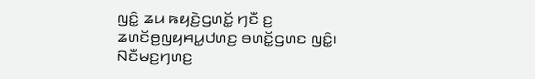ꤜꤢꤨ꤭ ꤘꤣ ꤒꤟꤢꤧ꤬ꤞꤛꤢꤩ꤭ ꤚꤢꤪ ꤢ꤬ ꤘꤛꤢꤩꤥ꤬ꤜꤟꤌꤣ꤭ꤓꤛꤢ꤬ ꤋꤛꤢꤩ꤭ꤞꤛꤢ ꤜꤢꤨ꤭꤯
ꤡꤢꤪꤗꤢ꤬ꤚꤛꤢ꤬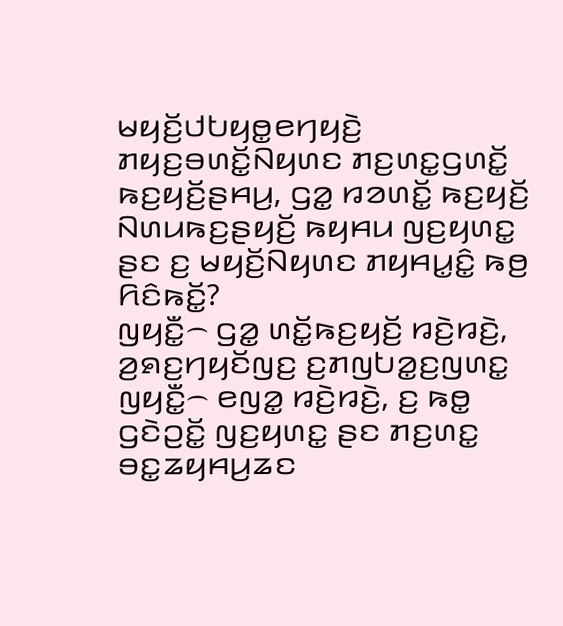ꤗꤟꤢꤩ꤬ꤓꤝꤟꤥ꤭ꤕꤚꤟꤢꤧ꤬ ꤊꤟꤢ꤬ꤋꤛꤢꤩ꤭ꤡꤟꤛꤢ ꤊꤢ꤬ꤛꤢ꤭ꤞꤛꤢꤩ꤭ ꤒꤢ꤬ꤟꤢꤩ꤬ꤔꤌꤣ꤬, ꤞꤤ꤭ ꤙꤤꤛꤢꤩ꤭ ꤒꤢ꤬ꤟꤢꤩ꤬ ꤡꤛꤣꤒꤢ꤬ꤔꤟꤢꤩ꤬ ꤒꤟꤌꤣ ꤜꤢ꤬ꤟꤛꤢ꤭ ꤔꤢ ꤢ꤬ ꤗꤟꤢꤩ꤬ꤡꤟꤛꤢ ꤊꤟꤌꤣ꤭ꤢꤨ꤭ ꤒꤥ꤬ ꤖꤢꤨꤒꤢꤩ꤭?
ꤜꤟꤢꤪ꤭꤮ ꤞꤤ꤭ ꤛꤢꤩ꤭ꤒꤢ꤬ꤟꤢꤩ꤬ ꤙꤢꤧ꤬ꤙꤢꤧ꤬, ꤤ꤬ꤎꤢ꤬ꤚꤟꤢꤩꤜꤢ꤬ ꤢ꤬ꤊꤜꤝꤤ꤭ꤢ꤬ꤜꤛꤢ꤭ ꤜꤟꤢꤪ꤭꤮ ꤕꤜꤤ꤭ ꤙꤢꤧ꤬ꤙꤢꤧ꤬, ꤢ꤬ ꤒꤥ꤭ ꤞꤢꤧꤑꤢꤩ꤭ ꤜꤢ꤬ꤟꤛꤢ꤭ ꤔꤢ ꤊꤢ꤬ꤛꤢ꤭ ꤋꤢ꤭ꤘꤟꤌꤣ꤬ꤘꤢ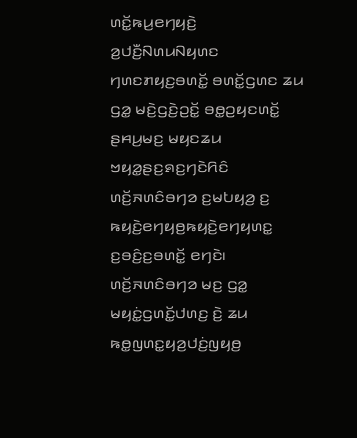ꤛꤢꤩ꤭ꤒꤣ꤬ꤕꤚꤟꤢꤧ꤬ ꤤ꤬ꤓꤢꤪ꤬ꤡꤛꤣꤡꤟꤛꤢ ꤚꤛꤢꤊꤟꤢ꤬ꤋꤛꤢꤩ꤭ ꤋꤛꤢꤩ꤭ꤞꤛꤢ ꤘꤣ ꤞꤤ꤭ ꤗꤢꤧ꤬ꤞꤢꤧ꤬ꤑꤢꤩ꤭ ꤋꤥ꤭ꤑꤟꤢꤛꤢꤩ꤭ ꤔꤌꤣ꤬ꤗꤢ꤬ ꤗꤟꤢꤘꤣ ꤠꤟꤤ꤭ꤔꤢ꤬ꤎꤢ꤬ꤚꤢꤧꤖꤢꤨ ꤛꤢꤩ꤬ꤏꤛꤢꤨꤋꤚꤤ ꤢ꤬ꤗꤝꤟꤤ꤬ ꤢ꤬ ꤒꤟꤢꤧ꤬ꤕꤚꤟꤥ꤬ꤒꤟꤢꤧ꤬ꤕꤚꤟꤛꤢ꤭ ꤢ꤬ꤋꤢꤨ꤬ꤢ꤬ꤋꤛꤢꤩ꤭ ꤕꤚꤢꤧ꤯ ꤛꤢꤩ꤬ꤏꤛꤢꤨꤋꤚꤤ ꤗꤢ꤬ ꤞꤤ꤭ ꤗꤟꤢꤦ꤭ꤞꤛꤢꤩ꤭ꤓꤛꤢ꤬ ꤢꤧ꤬ ꤘꤣ ꤒꤥ꤭ꤜꤛꤢ꤭ꤟꤤ꤬ꤓꤢꤦ꤬ꤜꤟꤥ꤬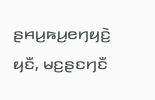ꤔꤌꤣ꤬ꤒꤣ꤬ꤕꤚꤟꤢꤧ꤬ ꤟꤢꤪ, ꤗꤢ꤬ꤔꤢꤚꤢꤪ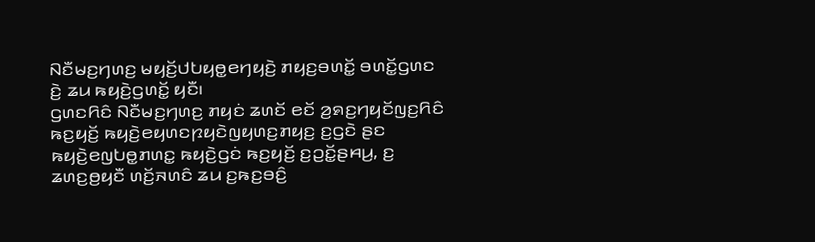ꤡꤢꤪꤗꤢ꤬ꤚꤛꤢ꤬ ꤗꤟꤢꤩ꤬ꤓꤝꤟꤥ꤭ꤕꤚꤟꤢꤧ꤬ ꤊꤟꤢ꤬ꤋꤛꤢꤩ꤭ ꤋꤛꤢꤩ꤭ꤞꤛꤢ ꤢꤧ꤬ ꤘꤣ ꤒꤟꤢꤧ꤬ꤞꤛꤢꤩ꤭ ꤟꤢꤪ꤯
ꤞꤛꤢꤖꤢꤨ ꤡꤢꤪꤗꤢ꤬ꤚꤛꤢ꤬ ꤊꤟꤢꤦ ꤘꤛꤢꤩ ꤕꤢꤩ ꤤ꤬ꤎꤢ꤬ꤚꤟꤢꤩꤜꤢ꤬ꤖꤢꤨ ꤒꤢ꤬ꤟꤢꤩ꤬ ꤒꤟꤢꤧ꤬ꤕꤟꤛꤢꤐꤟꤢꤧꤜꤟꤛꤢ꤬ꤊꤟꤢ꤬ ꤢ꤬ꤞꤢꤧ ꤔꤢ ꤒꤟꤢꤧ꤬ꤕꤜꤝꤥ꤭ꤊꤛꤢ꤭ ꤒꤟꤢꤧ꤬ꤞꤢꤦ ꤒꤢ꤬ꤟꤢꤩ꤬ ꤢ꤬ꤑꤢꤩ꤭ꤔꤌꤣ꤬, ꤢ꤬ ꤘꤛꤢ꤬ꤥ꤬ꤟꤢꤪ ꤛꤢꤩ꤬ꤏꤛꤢꤨ ꤘꤣ ꤢ꤬ꤒꤢ꤬ꤋꤢꤨ꤬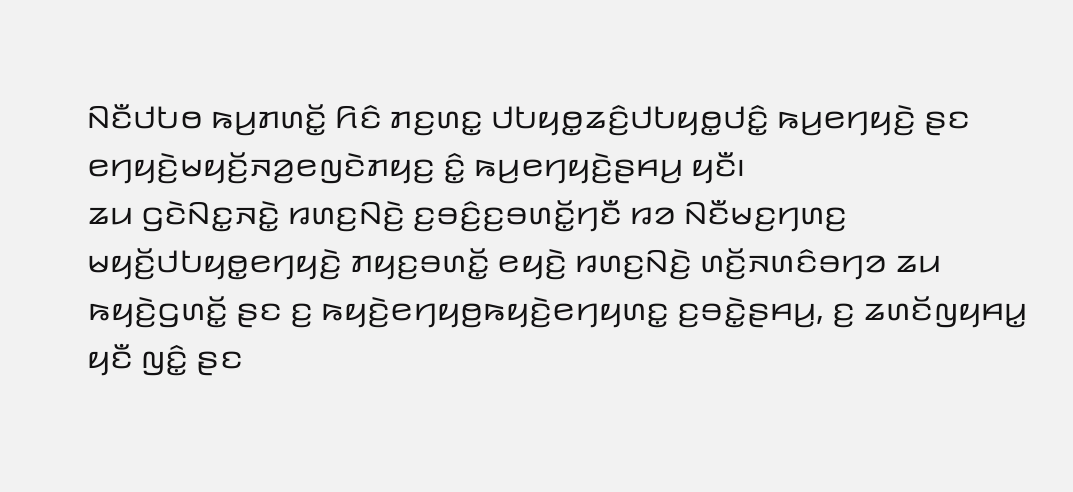ꤡꤢꤪꤓꤝꤥ ꤒꤣ꤬ꤊꤛꤢꤩ꤭ ꤖꤢꤨ ꤊꤢ꤬ꤛꤢ꤭ ꤓꤝꤟꤥ꤭ꤘꤢꤨ꤬ꤓꤝꤟꤥ꤭ꤓꤢꤨ꤭ ꤒꤣ꤬ꤕꤚꤟꤢꤧ꤬ ꤔꤢ ꤕꤚꤟꤢꤧ꤬ꤗꤟꤢꤩ꤬ꤏꤤ꤬ꤕꤜꤢꤧꤊꤟꤢ꤬ ꤢꤨ꤭ ꤒꤣ꤬ꤕꤚꤟꤢꤧ꤬ꤔꤌꤣ꤬ ꤟꤢꤪ꤯
ꤘꤣ ꤞꤢꤧꤡꤢ꤭ꤏꤢꤧ꤭ ꤙꤛꤢ꤬ꤡꤢꤧ꤬ ꤢ꤬ꤋꤢꤨ꤬ꤢ꤬ꤋꤛꤢꤩ꤭ꤚꤢꤪ ꤙꤤ ꤡꤢꤪꤗꤢ꤬ꤚꤛꤢ꤬ ꤗꤟꤢꤩ꤬ꤓꤝꤟꤥ꤭ꤕꤚꤟꤢꤧ꤬ ꤊꤟꤢ꤬ꤋꤛꤢꤩ꤭ ꤕꤟꤢꤧ꤬ ꤙꤛꤢ꤬ꤡꤢꤧ꤬ ꤛꤢꤩ꤬ꤏꤛꤢꤨꤋꤚꤤ ꤘꤣ ꤒꤟꤢꤧ꤬ꤞꤛꤢꤩ꤭ ꤔꤢ ꤢ꤬ ꤒꤟꤢꤧ꤬ꤕꤚꤟꤥ꤬ꤒꤟꤢꤧ꤬ꤕꤚꤟꤛꤢ꤭ ꤢ꤬ꤋꤢꤧ꤭ꤔꤌꤣ꤬, ꤢ꤬ ꤘꤛꤢꤩꤜꤟꤌꤣ꤭ ꤟꤢꤪ ꤜꤢꤨ꤭ ꤔꤢ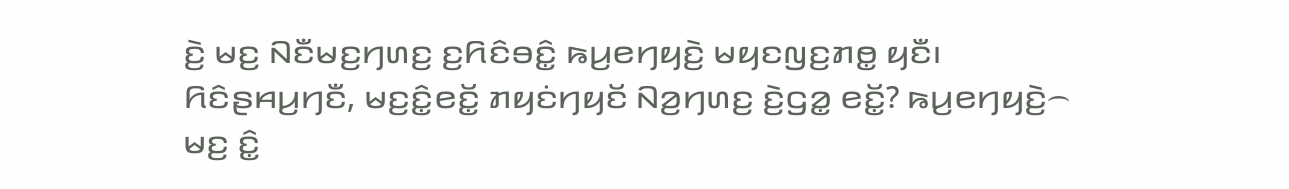ꤢꤧ꤬ ꤗꤢ꤬ ꤡꤢꤪꤗꤢ꤬ꤚꤛꤢ꤬ ꤢ꤬ꤖꤢꤨꤋꤢꤨ꤭ ꤒꤣ꤬ꤕꤚꤟꤢꤧ꤬ ꤗꤟꤢꤜꤢ꤬ꤊꤥ꤭ ꤟꤢꤪ꤯
ꤖꤢꤨꤔꤌꤣ꤬ꤚꤢꤪ, ꤗꤢ꤬ꤢꤨ꤭ꤕꤢꤩ꤭ ꤊꤟꤢꤦꤚꤟꤢꤩ ꤡꤤ꤬ꤚꤛꤢ꤬ ꤢꤧ꤬ꤞꤤ꤭ ꤕꤢꤩ꤭? ꤒꤣ꤬ꤕꤚꤟꤢꤧ꤬꤮ ꤗꤢ꤬ ꤢꤨ꤭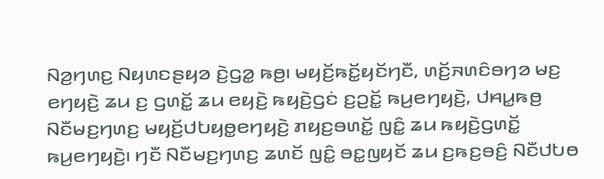ꤡꤤ꤬ꤚꤛꤢ꤬ ꤡꤟꤛꤢꤔꤟꤤ ꤢꤧ꤬ꤞꤤ꤭ ꤒꤥ꤬꤯ ꤗꤟꤢꤩ꤬ꤒꤢꤩ꤭ꤟꤢꤩꤚꤢꤪ, ꤛꤢꤩ꤬ꤏꤛꤢꤨꤋꤚꤤ ꤗꤢ꤬ ꤕꤚꤟꤢꤧ꤬ ꤘꤣ ꤢ꤬ ꤞꤛꤢꤩ꤭ ꤘꤣ ꤕꤟꤢꤧ꤬ ꤒꤟꤢꤧ꤬ꤞꤢꤦ ꤢ꤬ꤑꤢꤩ꤭ ꤒꤣ꤬ꤕꤚꤟꤢꤧ꤬, ꤓꤌꤣ꤭ꤒꤥ꤬ ꤡꤢꤪꤗꤢ꤬ꤚꤛꤢ꤬ ꤗꤟꤢꤩ꤬ꤓꤝꤟꤥ꤭ꤕꤚꤟꤢꤧ꤬ ꤊꤟꤢ꤬ꤋꤛꤢꤩ꤭ ꤜꤢꤨ꤭ ꤘꤣ ꤒꤟꤢꤧ꤬ꤞꤛꤢꤩ꤭ ꤒꤣ꤬ꤕꤚꤟꤢꤧ꤬꤯ ꤚꤢꤪ ꤡꤢꤪꤗꤢ꤬ꤚꤛꤢ꤬ ꤘꤛꤢꤩ ꤜꤢꤨ꤭ ꤋꤢ꤭ꤜꤟꤢꤩ ꤘꤣ ꤢ꤬ꤒꤢ꤬ꤋꤢꤨ꤬ ꤡꤢꤪꤓꤝꤥ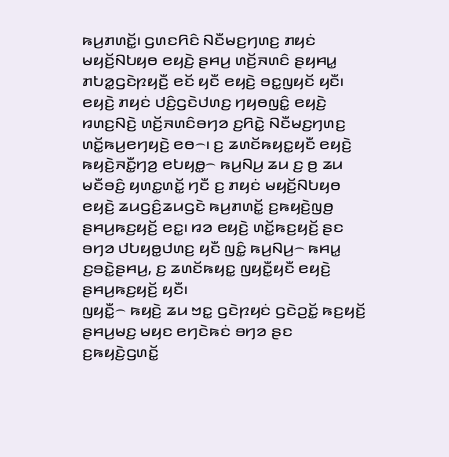ꤒꤣ꤬ꤊꤛꤢꤩ꤭꤯ ꤞꤛꤢꤖꤢꤨ ꤡꤢꤪꤗꤢ꤬ꤚꤛꤢ꤬ ꤊꤟꤢꤦ ꤗꤟꤢꤩ꤬ꤡꤝꤟꤥ ꤕꤟꤢꤧ꤬ ꤔꤌꤣ꤬ ꤛꤢꤩ꤬ꤏꤛꤢꤨ ꤔꤟꤌꤣ꤭ ꤊꤝꤤ꤭ꤞꤢꤧꤐꤟꤢꤪ꤬ ꤕꤢꤩ ꤟꤢꤪ ꤕꤟꤢꤧ꤬ ꤋꤢ꤭ꤜꤟꤢꤩ ꤟꤢꤪ꤯
ꤕꤟꤢꤧ꤬ ꤊꤟꤢꤦ ꤓꤢꤨ꤬ꤞꤢꤧꤓꤛꤢ꤬ ꤚꤟꤥꤜꤢꤨ꤭ ꤕꤟꤢꤧ꤬ ꤙꤛꤢ꤬ꤡꤢꤧ꤬ ꤛꤢꤩ꤬ꤏꤛꤢꤨꤋꤚꤤ ꤢ꤬ꤖꤢꤧ꤭ ꤡꤢꤪꤗꤢ꤬ꤚꤛꤢ꤬ ꤛꤢꤩ꤭ꤒꤣ꤬ꤕꤚꤟꤢꤧ꤬ ꤕꤥ꤮꤯ ꤢ꤬ ꤘꤛꤢꤩꤒꤟꤢ꤭ꤟꤢꤪ ꤕꤟꤢꤧ꤬ ꤒꤟꤢꤧ꤬ꤏꤢꤪ꤭ꤚꤤ꤬ ꤕꤝꤟꤥ꤭꤮ ꤒꤣ꤬ꤡꤣ꤬ ꤘꤣ ꤢ꤬ ꤥ꤬ ꤘꤣ ꤗꤢꤪꤋꤢꤨ꤬ ꤟꤛꤢ꤭ꤛꤢꤩ꤭ ꤚꤢꤪ ꤢ꤬ ꤊꤟꤢꤦ ꤗꤟꤢꤩ꤬ꤡꤝꤟꤥ ꤕꤟꤢꤧ꤬ ꤘꤣꤞꤢꤨ꤬ꤘꤣꤞꤢꤧ ꤒꤣ꤬ꤊꤛꤢꤩ꤭ ꤢ꤬ꤒꤟꤢꤧ꤬ꤜꤥ꤬ ꤔꤌꤣ꤬ꤒꤢ꤬ꤟꤢꤩ꤬ ꤕꤢ꤭꤯ ꤙꤤ ꤕꤟꤢꤧ꤬ ꤛꤢꤩ꤭ꤒꤢ꤬ꤟꤢꤩ꤬ ꤔꤢ ꤋꤚꤤ ꤓꤝꤟꤥ꤭ꤓꤛꤢ꤬ ꤟꤢꤪ ꤜꤢꤨ꤭ ꤒꤣ꤬ꤡꤣ꤬꤮ ꤒꤌꤣ꤭ ꤢ꤬ꤋꤢꤧ꤭ꤔꤌꤣ꤬, ꤢ꤬ ꤘꤛꤢꤩꤒꤟꤢ꤭ ꤜꤟꤢꤪ꤭ꤟꤢꤪ ꤕꤟꤢꤧ꤬ ꤔꤌꤣ꤬ꤒꤢ꤬ꤟꤢꤩ꤬ ꤟꤢꤪ꤯
ꤜꤟꤢꤪ꤭꤮ ꤒꤟꤢꤧ꤬ ꤘꤣ ꤠꤢ꤭ ꤞꤢꤧꤐꤟꤢꤦ ꤞꤢꤧꤑꤢꤩ꤭ ꤒꤢ꤬ꤟꤢꤩ꤬ ꤔꤌꤣ꤬ꤗꤢ꤬ ꤗꤟꤢ ꤕꤚꤢꤧꤒꤢꤦ ꤋꤚꤤ ꤔꤢ ꤢ꤬ꤒꤟꤢꤧ꤬ꤞꤛꤢꤩ꤭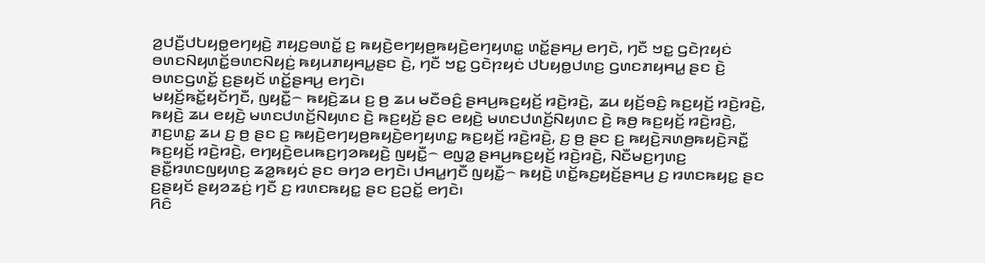ꤤ꤬ꤓꤢꤪ꤬ꤓꤝꤟꤥ꤭ꤕꤚꤟꤢꤧ꤬ ꤊꤟꤢ꤬ꤋꤛꤢꤩ꤭ ꤢ꤬ ꤒꤟꤢꤧ꤬ꤕꤚꤟꤥ꤬ꤒꤟꤢꤧ꤬ꤕꤚꤟꤛꤢ꤭ ꤛꤢꤩ꤭ꤔꤌꤣ꤬ ꤕꤚꤢꤧ, ꤚꤢꤪ ꤠꤢ꤭ ꤞꤢꤧꤐꤟꤢꤦ ꤋꤛꤢꤡꤟꤛꤢꤩ꤭ꤋꤛꤢꤡꤟꤢꤦ꤬ ꤒꤟꤣꤊꤟꤌꤣ꤭ꤔꤢ ꤢꤧ꤬, ꤚꤢꤪ ꤠꤢ꤭ ꤞꤢꤧꤐꤟꤢꤦ ꤓꤝꤟꤥ꤭ꤓꤛꤢ꤬ ꤞꤛꤢꤊꤟꤌꤣ꤭ ꤔꤢ ꤢꤧ꤬ ꤋꤛꤢꤞꤛꤢꤩ꤭ ꤢ꤬ꤔꤟꤢꤩ ꤛꤢꤩ꤭ꤔꤌꤣ꤬ ꤕꤚꤢꤧ꤯
ꤗꤟꤢꤩ꤬ꤒꤢꤩ꤭ꤟꤢꤩꤚꤢꤪ, ꤜꤟꤢꤪ꤭꤮ ꤒꤟꤢꤧ꤬ꤘꤣ ꤢ꤬ ꤥ꤬ ꤘꤣ ꤗꤢꤪꤋꤢꤨ꤬ ꤔꤌꤣ꤬ꤒꤢ꤬ꤟꤢꤩ꤬ ꤙꤢꤧ꤬ꤙꤢꤧ꤬, ꤘꤣ ꤟꤢꤩ꤬ꤋꤢꤨ꤬ ꤒꤢ꤬ꤟꤢꤩ꤬ ꤙꤢꤧ꤬ꤙꤢꤧ꤬, ꤒꤟꤢꤧ꤬ ꤘꤣ ꤕꤟꤢꤧ꤬ ꤗꤛꤢꤓꤛꤢꤩ꤬ꤡꤟꤛꤢ ꤢꤧ꤬ ꤒꤢ꤬ꤟꤢꤩ꤬ ꤔꤢ ꤕꤟꤢꤧ꤬ ꤗꤛꤢꤓꤛꤢꤩ꤬ꤡꤟꤛꤢ ꤢꤧ꤬ ꤒꤥ꤬ ꤒꤢ꤬ꤟꤢꤩ꤬ ꤙꤢꤧ꤬ꤙꤢꤧ꤬, ꤊꤢ꤬ꤛꤢ꤭ ꤘꤣ ꤢ꤬ ꤥ꤬ ꤔꤢ ꤢ꤬ ꤒꤟꤢꤧ꤬ꤕꤚꤟꤥ꤬ꤒꤟꤢꤧ꤬ꤕꤚꤟꤛꤢ꤭ ꤒꤢ꤬ꤟꤢꤩ꤬ ꤙꤢꤧ꤬ꤙꤢꤧ꤬, ꤢ꤬ ꤥ꤬ ꤔꤢ ꤢ꤬ ꤒꤟꤢꤧ꤬ꤏꤛꤥ꤬ꤒꤟꤢꤧ꤬ꤏꤢꤪ꤭ ꤒꤢ꤬ꤟꤢꤩ꤬ ꤙꤢꤧ꤬ꤙꤢꤧ꤬, ꤕꤚꤟꤢꤧ꤬ꤕꤣꤒꤢ꤬ꤚꤤꤒꤟꤢꤧ꤬ ꤜꤟꤢꤪ꤭꤮ ꤕꤜꤤ꤭ ꤔꤌꤣ꤬ꤒꤢ꤬ꤟꤢꤩ꤬ ꤙꤢꤧ꤬ꤙꤢꤧ꤬, ꤡꤢꤪꤗꤢ꤬ꤚꤛꤢ꤬ ꤔꤢꤪ꤭ꤙꤛꤢꤜꤟꤛꤢ꤬ ꤘꤤ꤭ꤒꤟꤢꤦ ꤔꤢ ꤋꤚꤤ ꤕꤚꤢꤧ꤯ ꤓꤌꤣ꤭ꤚꤢꤪ ꤜꤟꤢꤪ꤭꤮ ꤒꤟꤢꤧ꤬ ꤛꤢꤩ꤭ꤒꤢ꤬ꤟꤢꤩ꤬ꤔꤌꤣ꤬ ꤢ꤬ ꤙꤛꤢꤒꤟꤢ꤭ ꤔꤢ ꤢ꤬ꤔꤟꤢꤩ ꤔꤟꤤꤘꤢꤦ꤬ ꤚꤢꤪ ꤢ꤬ ꤙꤛꤢꤒꤟꤢ꤭ ꤔꤢ ꤢ꤬ꤑꤢꤩ꤭ ꤕꤚꤢꤧ꤯
ꤖꤢꤨ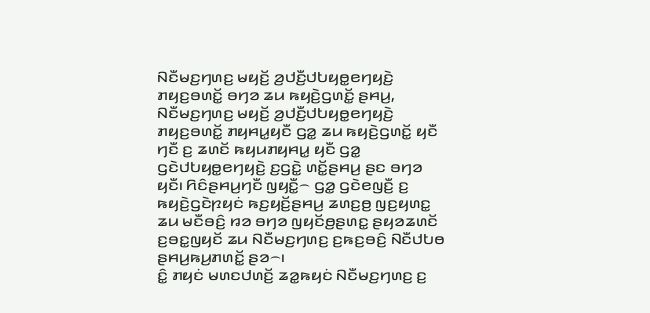ꤡꤢꤪꤗꤢ꤬ꤚꤛꤢ꤬ ꤗꤟꤢꤩ꤬ ꤤ꤬ꤓꤢꤪ꤬ꤓꤝꤟꤥ꤭ꤕꤚꤟꤢꤧ꤬ ꤊꤟꤢ꤬ꤋꤛꤢꤩ꤭ ꤋꤚꤤ ꤘꤣ ꤒꤟꤢꤧ꤬ꤞꤛꤢꤩ꤭ ꤔꤌꤣ꤬, ꤡꤢꤪꤗꤢ꤬ꤚꤛꤢ꤬ ꤗꤟꤢꤩ꤬ ꤤ꤬ꤓꤢꤪ꤬ꤓꤝꤟꤥ꤭ꤕꤚꤟꤢꤧ꤬ ꤊꤟꤢ꤬ꤋꤛꤢꤩ꤭ ꤊꤟꤌꤣ꤭ꤟꤢꤪ ꤞꤤ꤭ ꤘꤣ ꤒꤟꤢꤧ꤬ꤞꤛꤢꤩ꤭ ꤟꤢꤪ ꤚꤢꤪ ꤢ꤬ ꤘꤛꤢꤩ ꤒꤟꤣꤊꤟꤌꤣ꤭ ꤟꤢꤪ ꤞꤤ꤭ ꤞꤢꤧꤓꤝꤟꤥ꤭ꤕꤚꤟꤢꤧ꤬ ꤢ꤬ꤞꤢꤧ꤭ ꤛꤢꤩ꤭ꤔꤌꤣ꤬ ꤔꤢ ꤋꤚꤤ ꤟꤢꤪ꤯ ꤖꤢꤨꤔꤌꤣ꤬ꤚꤢꤪ ꤜꤟꤢꤪ꤭꤮ ꤞꤤ꤭ ꤞꤢꤧꤕꤜꤢꤪ꤬ ꤢ꤬ ꤒꤟꤢꤧ꤬ꤞꤢꤧꤐꤟꤢꤦ ꤒꤢ꤬ꤟꤢꤩ꤬ꤔꤌꤣ꤬ ꤘꤛꤢ꤬ꤥ꤬ ꤜꤢ꤬ꤟꤛꤢ꤭ ꤘꤣ ꤗꤢꤪꤋꤢꤨ꤬ ꤙꤤ ꤋꤚꤤ ꤜꤟꤢꤩꤥ꤬ꤔꤛꤢ꤭ ꤔꤟꤤꤘꤛꤢꤩ ꤢ꤬ꤋꤢ꤭ꤜꤟꤢꤩ ꤘꤣ ꤡꤢꤪꤗꤢ꤬ꤚꤛꤢ꤬ ꤢ꤬ꤒꤢ꤬ꤋꤢꤨ꤬ ꤡꤢꤪꤓꤝꤥ ꤔꤌꤣ꤬ꤒꤣ꤬ꤊꤛꤢꤩ꤭ ꤔꤤ꤮꤯
ꤢꤨ꤭ ꤊꤟꤢꤦ ꤗꤛꤢꤓꤛꤢꤩ꤬ ꤘꤤ꤭ꤒꤟꤢꤦ ꤡꤢꤪꤗꤢ꤬ꤚꤛꤢ꤬ ꤢ꤬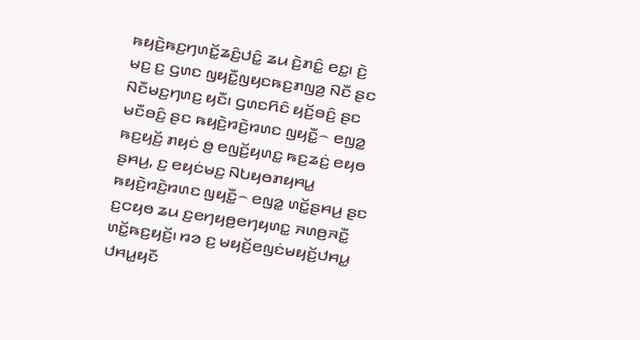ꤒꤟꤢꤧ꤬ꤒꤢ꤬ꤚꤛꤢꤩ꤭ꤘꤢꤨ꤬ꤓꤢꤨ꤭ ꤘꤣ ꤢꤧ꤬ꤊꤢꤨ꤭ ꤕꤢ꤭꤯ ꤢꤧ꤬ ꤗꤢ꤬ ꤢ꤬ ꤞꤛꤢ ꤜꤟꤢꤪ꤭ꤜꤟꤢꤒꤢ꤬ꤊꤜꤤ꤬ ꤡꤢꤪ ꤔꤢ ꤡꤢꤪꤗꤢ꤬ꤚꤛꤢ꤬ ꤟꤢꤪ꤯ ꤞꤛꤢꤖꤢꤨ ꤟꤢꤩ꤬ꤋꤢꤨ꤬ ꤔꤢ ꤗꤢꤪꤋꤢꤨ꤬ ꤔꤢ ꤒꤟꤢꤧ꤬ꤙꤢꤧ꤬ꤙꤛꤢ ꤜꤟꤢꤪ꤭꤮ ꤕꤜꤤ꤭ ꤒꤢ꤬ꤟꤢꤩ꤬ ꤊꤟꤢꤦ ꤥ꤬ ꤕꤜꤢꤩ꤬ꤟꤛꤢ꤭ ꤒꤢ꤬ꤘꤢꤦ꤬ ꤕꤟꤥ ꤔꤌꤣ꤬, ꤢ꤬ ꤕꤟꤢꤦꤗꤢ꤬ ꤡꤝꤟꤥꤊꤟꤌꤣ꤭ ꤒꤟꤢꤧ꤬ꤙꤢꤧ꤬ꤙꤛꤢ ꤜꤟꤢꤪ꤭꤮ ꤕꤜꤤ꤭ ꤛꤢꤩ꤭ꤔꤌꤣ꤬ ꤔꤢ ꤢ꤬ꤍꤟꤥ ꤘꤣ ꤢ꤬ꤕꤚꤟꤥ꤬ꤕꤚꤟꤛꤢ꤭ ꤏꤛꤥ꤬ꤏꤢꤪ꤭ ꤛꤢꤩ꤭ꤒꤢ꤬ꤟꤢꤩ꤬꤯ ꤙꤤ ꤢ꤬ ꤗꤟꤢꤩ꤬ꤕꤜꤢꤦꤗꤟꤢꤩ꤬ꤓꤌꤣ꤭ ꤓꤌꤣ꤭ꤟꤢꤪ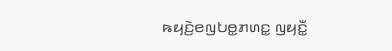ꤒꤟꤢꤧ꤬ꤕꤜꤝꤥ꤭ꤊꤛꤢ꤭ ꤜꤟꤢꤪ꤭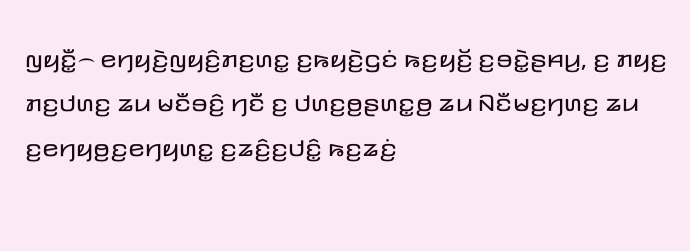ꤜꤟꤢꤪ꤭꤮ ꤕꤚꤟꤢꤧ꤬ꤜꤟꤢꤨ꤬ꤊꤢ꤬ꤛꤢ꤭ ꤢ꤬ꤒꤟꤢꤧ꤬ꤞꤢꤦ ꤒꤢ꤬ꤟꤢꤩ꤬ ꤢ꤬ꤋꤢꤧ꤭ꤔꤌꤣ꤬, ꤢ꤬ ꤊꤟꤢ꤬ ꤊꤢ꤬ꤓꤛꤢ꤬ ꤘꤣ ꤗꤢꤪꤋꤢꤨ꤬ ꤚꤢꤪ ꤢ꤬ ꤓꤛꤢ꤬ꤥ꤬ꤔꤛꤢ꤭ꤥ꤬ ꤘꤣ ꤡꤢꤪꤗꤢ꤬ꤚꤛꤢ꤬ ꤘꤣ ꤢ꤬ꤕꤚꤟꤥ꤬ꤢ꤬ꤕꤚꤟꤛꤢ꤭ ꤢ꤬ꤘꤢꤨ꤬ꤢ꤬ꤓꤢꤨ꤭ ꤒꤢ꤬ꤘꤢꤦ꤬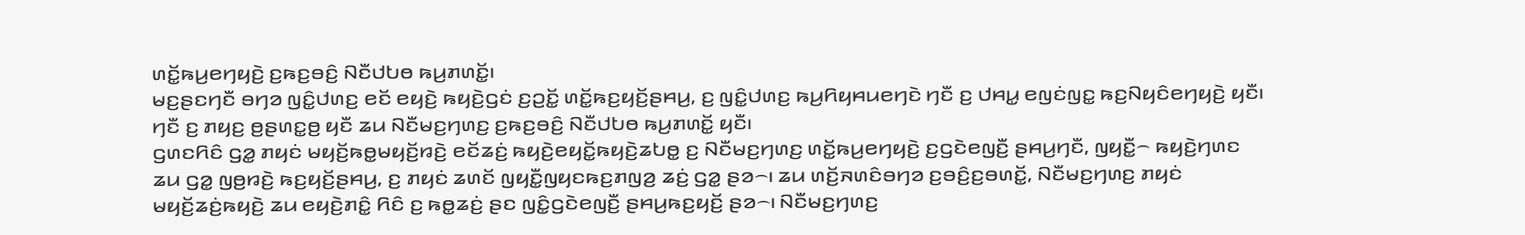ꤛꤢꤩ꤭ꤒꤣ꤬ꤕꤚꤟꤢꤧ꤬ ꤢ꤬ꤒꤢ꤬ꤋꤢꤨ꤬ ꤡꤢꤪꤓꤝꤥ ꤒꤣ꤬ꤊꤛꤢꤩ꤭꤯
ꤗꤢ꤬ꤔꤢꤚꤢꤪ ꤋꤚꤤ ꤜꤢꤨ꤭ꤓꤛꤢ꤬ ꤕꤢꤩ ꤕꤟꤢꤧ꤬ ꤒꤟꤢꤧ꤬ꤞꤢꤦ ꤢ꤬ꤑꤢꤩ꤭ ꤛꤢꤩ꤭ꤒꤢ꤬ꤟꤢꤩ꤬ꤔꤌꤣ꤬, ꤢ꤬ ꤜꤢꤨ꤭ꤓꤛꤢ꤬ ꤒꤣ꤬ꤖꤟꤌꤣꤕꤚꤢꤧ ꤚꤢꤪ ꤢ꤬ ꤓꤌꤣ꤭ ꤕꤜꤢꤦꤜꤢ꤭ ꤒꤢ꤬ꤡꤟꤢꤨꤕꤚꤟꤢꤧ꤬ ꤟꤢꤪ꤯ ꤚꤢꤪ ꤢ꤬ ꤊꤟꤢ꤬ ꤥ꤬ꤔꤛꤢ꤭ꤥ꤬ ꤟꤢꤪ ꤘꤣ ꤡꤢꤪꤗꤢ꤬ꤚꤛꤢ꤬ ꤢ꤬ꤒꤢ꤬ꤋꤢꤨ꤬ ꤡꤢꤪꤓꤝꤥ ꤒꤣ꤬ꤊꤛꤢꤩ꤭ ꤟꤢꤪ꤯
ꤞꤛꤢꤖꤢꤨ ꤞꤤ꤭ ꤊꤟꤢꤦ ꤗꤟꤢꤩ꤬ꤒꤥ꤭ꤗꤟꤢꤩ꤬ꤙꤢꤧ꤬ ꤕꤢꤩꤘꤢꤦ꤬ ꤒꤟꤢꤧ꤬ꤕꤟꤢꤩ꤭ꤒꤟꤢꤧ꤬ꤘꤝꤥ꤭ ꤢ꤬ ꤡꤢꤪꤗꤢ꤬ꤚꤛꤢ꤬ ꤛꤢꤩ꤭ꤒꤣ꤬ꤕꤚꤟꤢꤧ꤬ ꤢ꤬ꤞꤢꤧꤕꤜꤢꤪ꤬ ꤔꤌꤣ꤬ꤚꤢꤪ, ꤜꤟꤢꤪ꤭꤮ ꤒꤟꤢꤧ꤬ꤚꤛꤢ ꤘꤣ ꤞꤤ꤭ ꤜꤥ꤬ꤙꤢꤧ꤬ ꤒꤢ꤬ꤟꤢꤩ꤬ꤔꤌꤣ꤬, ꤢ꤬ ꤊꤟꤢꤦ ꤘꤛꤢꤩ ꤜꤟꤢꤪ꤭ꤜꤟꤢꤒꤢ꤬ꤊꤜꤤ꤬ ꤘꤢꤦ꤬ ꤞꤤ꤭ ꤔꤤ꤮꤯ ꤘꤣ ꤛꤢꤩ꤬ꤏꤛꤢꤨꤋꤚꤤ ꤢ꤬ꤋꤢꤨ꤬ꤢ꤬ꤋꤛꤢꤩ꤭, ꤡꤢꤪꤗꤢ꤬ꤚꤛꤢ꤬ ꤊꤟꤢꤦ ꤗꤟꤢꤩ꤬ꤘꤢꤦ꤬ꤒꤟꤢꤧ꤬ ꤘꤣ ꤕꤟꤢꤧ꤬ꤊꤢꤨ꤭ ꤖꤢꤨ ꤢ꤬ ꤒꤥ꤭ꤘꤢꤦ꤬ ꤔꤢ ꤜꤢꤨ꤭ꤞꤢꤧꤕꤜꤢꤪ꤬ ꤔꤌꤣ꤬ꤒꤢ꤬ꤟꤢꤩ꤬ ꤔꤤ꤮꤯ ꤡꤢꤪꤗꤢ꤬ꤚꤛꤢ꤬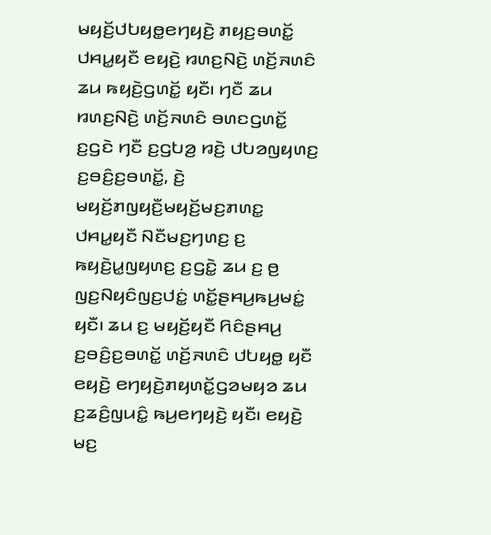ꤗꤟꤢꤩ꤬ꤓꤝꤟꤥ꤭ꤕꤚꤟꤢꤧ꤬ ꤊꤟꤢ꤬ꤋꤛꤢꤩ꤭ ꤓꤌꤣ꤭ꤟꤢꤪ ꤕꤟꤢꤧ꤬ ꤙꤛꤢ꤬ꤡꤢꤧ꤬ ꤛꤢꤩ꤬ꤏꤛꤢꤨ ꤘꤣ ꤒꤟꤢꤧ꤬ꤞꤛꤢꤩ꤭ ꤟꤢꤪ꤯ ꤚꤢꤪ ꤘꤣ ꤙꤛꤢ꤬ꤡꤢꤧ꤬ ꤛꤢꤩ꤬ꤏꤛꤢꤨ ꤋꤛꤢꤞꤛꤢꤩ꤭ ꤢ꤬ꤞꤢꤧ ꤚꤢꤪ ꤢ꤬ꤞꤝꤤ꤬ ꤙꤢꤧ꤬ ꤓꤝꤤꤜꤟꤛꤢ꤬ ꤢ꤬ꤋꤢꤨ꤬ꤢ꤬ꤋꤛꤢꤩ꤭, ꤢꤧ꤬ ꤗꤟꤢꤩ꤬ꤊꤜꤟꤢꤪ꤬ꤗꤟꤢꤩ꤬ꤗꤢ꤬ꤊꤛꤢ꤭ ꤓꤌꤣ꤭ꤟꤢꤪ ꤡꤢꤪꤗꤢ꤬ꤚꤛꤢ꤬ ꤢ꤬ ꤒꤟꤢꤧ꤬ꤣ꤭ꤜꤟꤛꤢ꤬ ꤢ꤬ꤞꤢꤧ꤭ ꤘꤣ ꤢ꤬ ꤥ꤬ ꤜꤢ꤬ꤡꤟꤢꤨꤜꤢ꤬ꤓꤢꤦ꤭ ꤛꤢꤩ꤭ꤔꤌꤣ꤬ꤒꤣ꤬ꤗꤢꤦ꤭ ꤟꤢꤪ꤯ ꤘꤣ ꤢ꤬ ꤗꤟꤢꤩ꤬ꤟꤢꤪ ꤖꤢꤨꤔꤌꤣ꤬ ꤢ꤬ꤋꤢꤨ꤬ꤢ꤬ꤋꤛꤢꤩ꤭ ꤛꤢꤩ꤬ꤏꤛꤢꤨ ꤓꤝꤟꤥ꤭ ꤟꤢꤪ ꤕꤟꤢꤧ꤬ ꤕꤚꤟꤢꤧ꤬ꤊꤟꤛꤢꤩ꤭ꤞꤤꤗꤟꤤ ꤘꤣ ꤢ꤬ꤘꤢꤨ꤬ꤜꤣꤢꤨ꤭ ꤒꤣ꤬ꤕꤚꤟꤢꤧ꤬ ꤟꤢꤪ꤯ ꤕꤟꤢꤧ꤬ ꤗꤢ꤬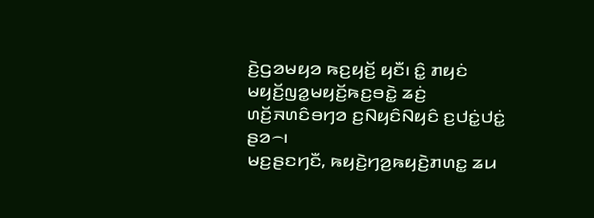ꤢꤧ꤬ꤞꤤꤗꤟꤤ ꤒꤢ꤬ꤟꤢꤩ꤬ ꤟꤢꤪ꤯ ꤢꤨ꤭ ꤊꤟꤢꤦ ꤗꤟꤢꤩ꤬ꤜꤤ꤭ꤗꤟꤢꤩ꤬ꤒꤢ꤬ꤋꤢꤧ꤭ ꤘꤢꤦ꤬ ꤛꤢꤩ꤬ꤏꤛꤢꤨꤋꤚꤤ ꤢ꤬ꤡꤟꤢꤨꤡꤟꤢꤨ ꤢ꤬ꤓꤢꤦ꤭ꤓꤢꤦ꤭ ꤔꤤ꤮꤯
ꤗꤢ꤬ꤔꤢꤚꤢꤪ, ꤒꤟꤢꤧ꤬ꤚꤤ꤬ꤒꤟꤢꤧ꤬ꤊꤛꤢ꤭ ꤘꤣ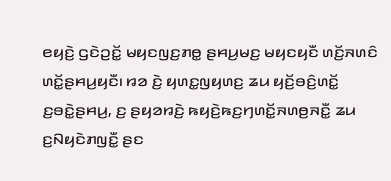ꤕꤟꤢꤧ꤬ ꤞꤢꤧꤑꤢꤩ꤭ ꤗꤟꤢꤜꤢ꤬ꤊꤥ꤭ ꤔꤌꤣ꤬ꤗꤢ꤬ ꤗꤟꤢꤟꤢꤪ ꤛꤢꤩ꤬ꤏꤛꤢꤨ ꤛꤢꤩ꤭ꤔꤌꤣ꤬ꤟꤢꤪ꤯ ꤙꤤ ꤢꤧ꤬ ꤟꤛꤢ꤭ꤜꤟꤛꤢ꤬ ꤘꤣ ꤟꤢꤩ꤬ꤋꤢꤨ꤬ꤛꤢꤩ꤭ ꤢ꤬ꤋꤢꤧ꤭ꤔꤌꤣ꤬, ꤢ꤬ ꤔꤟꤤꤙꤢꤧ꤬ ꤒꤟꤢꤧ꤬ꤒꤢ꤬ꤚꤛꤢꤩ꤭ꤏꤛꤥ꤬ꤏꤢꤪ꤭ ꤘꤣ ꤢ꤬ꤡꤟꤢꤧꤊꤜꤢꤪ꤭ ꤔꤢ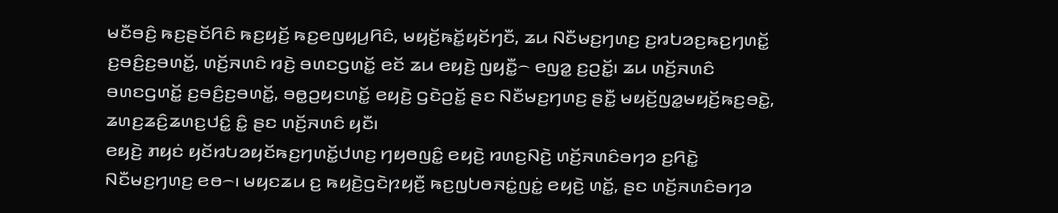ꤗꤢꤪꤋꤢꤨ꤬ ꤒꤢ꤬ꤔꤢꤩꤖꤢꤨ ꤒꤢ꤬ꤟꤢꤩ꤬ ꤒꤢ꤬ꤕꤜꤟꤣ꤬ꤖꤢꤨ, ꤗꤟꤢꤩ꤬ꤒꤢꤩ꤭ꤟꤢꤩꤚꤢꤪ, ꤘꤣ ꤡꤢꤪꤗꤢ꤬ꤚꤛꤢ꤬ ꤢ꤬ꤙꤝꤤꤢ꤬ꤒꤢ꤬ꤚꤛꤢꤩ꤭ ꤢ꤬ꤋꤢꤨ꤬ꤢ꤬ꤋꤛꤢꤩ꤭, ꤛꤢꤩ꤬ꤏꤛꤢꤨ ꤙꤢꤧ꤬ ꤋꤛꤢꤞꤛꤢꤩ꤭ ꤕꤢꤩ ꤘꤣ ꤕꤟꤢꤧ꤬ ꤜꤟꤢꤪ꤭꤮ ꤕꤜꤤ꤭ ꤢ꤬ꤑꤢꤩ꤭꤯ ꤘꤣ ꤛꤢꤩ꤬ꤏꤛꤢꤨ ꤋꤛꤢꤞꤛꤢꤩ꤭ ꤢ꤬ꤋꤢꤨ꤬ꤢ꤬ꤋꤛꤢꤩ꤭, ꤋꤥ꤭ꤑꤟꤢꤛꤢꤩ꤭ ꤕꤟꤢꤧ꤬ ꤞꤢꤧꤑꤢꤩ꤭ ꤔꤢ ꤡꤢꤪꤗꤢ꤬ꤚꤛꤢ꤬ ꤔꤢꤪ꤭ ꤗꤟꤢꤩ꤬ꤜꤤ꤭ꤗꤟꤢꤩ꤬ꤒꤢ꤬ꤋꤢꤧ꤭, ꤘꤛꤢ꤬ꤘꤢꤨ꤬ꤘꤛꤢ꤬ꤓꤢꤨ꤭ ꤢꤨ꤭ ꤔꤢ ꤛꤢꤩ꤬ꤏꤛꤢꤨ ꤟꤢꤪ꤯
ꤕꤟꤢꤧ꤬ ꤊꤟꤢꤦ ꤟꤢꤩꤙꤝꤤꤟꤢꤩꤒꤢ꤬ꤚꤛꤢꤩ꤭ꤓꤛꤢ꤬ ꤚꤟꤥꤜꤢꤨ꤭ ꤕꤟꤢꤧ꤬ ꤙꤛꤢ꤬ꤡꤢꤧ꤬ ꤛꤢꤩ꤬ꤏꤛꤢꤨꤋꤚꤤ ꤢ꤬ꤖꤢꤧ꤭ ꤡꤢꤪꤗꤢ꤬ꤚꤛꤢ꤬ ꤕꤥ꤮꤯ ꤗꤟꤢꤘꤣ ꤢ꤬ ꤒꤟꤢꤧ꤬ꤞꤢꤧꤐꤟꤢꤪ꤬ ꤒꤢ꤬ꤜꤝꤥꤏꤢꤦ꤭ꤜꤢꤦ꤭ ꤕꤟꤢꤧ꤬ ꤛꤢꤩ꤭, ꤔꤢ ꤛꤢꤩ꤬ꤏꤛꤢꤨꤋꤚꤤ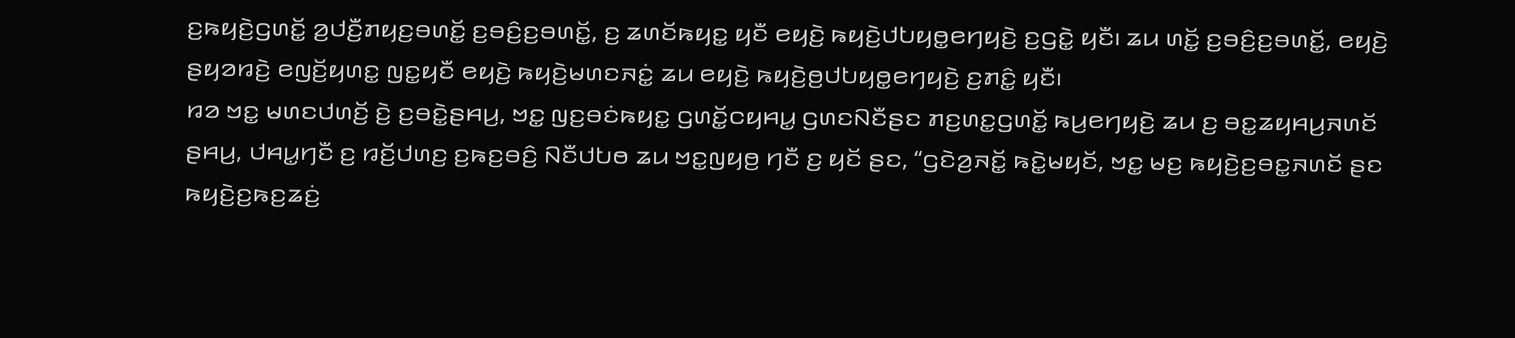ꤢ꤬ꤒꤟꤢꤧ꤬ꤞꤛꤢꤩ꤭ ꤤ꤬ꤓꤢꤪ꤬ꤊꤟꤢ꤬ꤋꤛꤢꤩ꤭ ꤢ꤬ꤋꤢꤨ꤬ꤢ꤬ꤋꤛꤢꤩ꤭, ꤢ꤬ ꤘꤛꤢꤩꤒꤟꤢ꤭ ꤟꤢꤪ ꤕꤟꤢꤧ꤬ ꤒꤟꤢꤧ꤬ꤓꤝꤟꤥ꤭ꤕꤚꤟꤢꤧ꤬ ꤢ꤬ꤞꤢꤧ꤭ ꤟꤢꤪ꤯ ꤘꤣ ꤛꤢꤩ꤭ ꤢ꤬ꤋꤢꤨ꤬ꤢ꤬ꤋꤛꤢꤩ꤭, ꤕꤟꤢꤧ꤬ ꤔꤟꤤꤙꤢꤧ꤬ ꤕꤜꤢꤩ꤬ꤟꤛꤢ꤭ ꤜꤢ꤭ꤟꤢꤪ ꤕꤟꤢꤧ꤬ ꤒꤟꤢꤧ꤬ꤗꤛꤢꤏꤢꤦ꤭ ꤘꤣ ꤕꤟꤢꤧ꤬ ꤒꤟꤢꤧ꤬ꤥ꤬ꤓꤝꤟꤥ꤭ꤕꤚꤟꤢꤧ꤬ ꤢ꤬ꤊꤢꤨ꤭ ꤟꤢꤪ꤯
ꤙꤤ ꤠꤢ꤭ ꤗꤛꤢꤓꤛꤢꤩ꤬ ꤢꤧ꤬ ꤢ꤬ꤋꤢꤧ꤭ꤔꤌꤣ꤬, ꤠꤢ꤭ ꤜꤢ꤬ꤋꤢꤦꤒꤟꤢ꤭ ꤞꤛꤢꤩ꤭ꤍꤟꤌꤣ꤭ ꤞꤛꤢꤡꤢꤪꤔꤢ ꤊꤢ꤬ꤛꤢ꤭ꤞꤛꤢꤩ꤭ ꤒꤣ꤬ꤕꤚꤟꤢꤧ꤬ ꤘꤣ ꤢ꤬ ꤋꤢ꤭ꤘꤟꤌꤣ꤬ꤏꤛꤢꤩ ꤔꤌꤣ꤬, ꤓꤌꤣ꤭ꤚꤢꤪ ꤢ꤬ ꤙꤢꤩ꤬ꤓꤛꤢ꤬ ꤢ꤬ꤒꤢ꤬ꤋꤢꤨ꤬ ꤡꤢꤪꤓꤝꤥ ꤘꤣ ꤠꤢ꤭ꤜꤟꤥ꤬ ꤚꤢꤪ ꤢ꤬ ꤟꤢꤩ ꤔꤢ, “ꤞꤢꤧꤤ꤬ꤏꤢꤩ꤭ ꤒꤢꤧ꤭ꤗꤟꤢꤩ, ꤠꤢ꤭ ꤗꤢ꤬ ꤒꤟꤢꤧ꤬ꤢ꤬ꤋꤢ꤭ꤏꤛꤢꤩ ꤔꤢ ꤒꤟꤢꤧ꤬ꤢ꤬ꤒꤢ꤬ꤘꤢꤦ꤬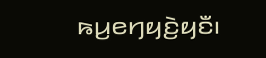ꤒꤣ꤬ꤕꤚꤟꤢꤧ꤬ꤟꤢꤪ꤯